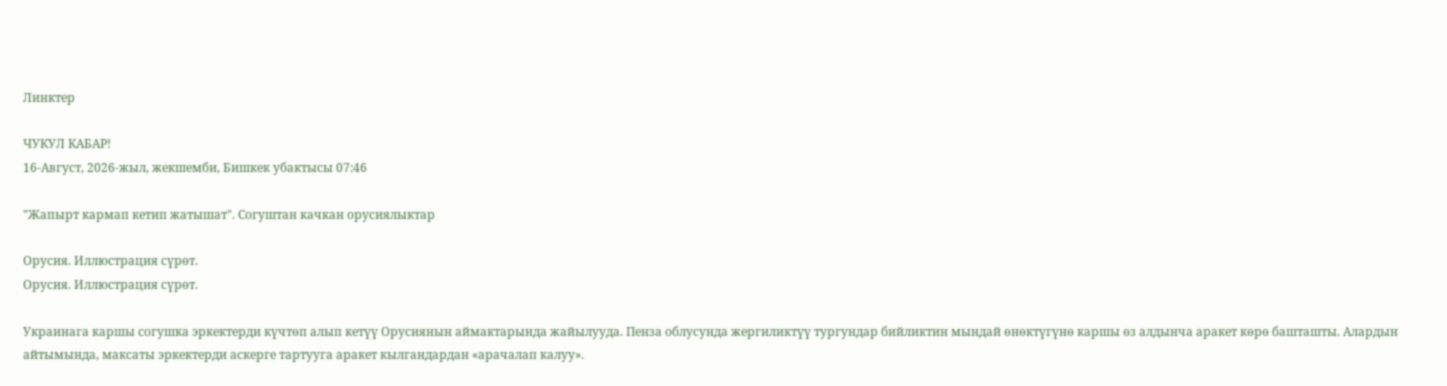Линктер

ЧУКУЛ КАБАР!
16-Август, 2026-жыл, жекшемби, Бишкек убактысы 07:46

"Жапырт кармап кетип жатышат". Согуштан качкан орусиялыктар

Орусия. Иллюстрация сүрөт.
Орусия. Иллюстрация сүрөт.

Украинага каршы согушка эркектерди күчтөп алып кетүү Орусиянын аймактарында жайылууда. Пенза облусунда жергиликтүү тургундар бийликтин мындай өнөктүгүнө каршы өз алдынча аракет көрө башташты. Алардын айтымында, максаты эркектерди аскерге тартууга аракет кылгандардан «арачалап калуу».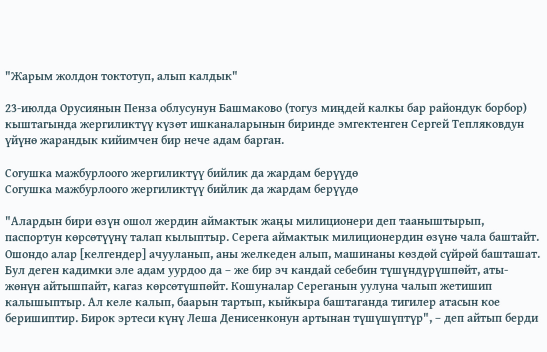"Жарым жолдон токтотуп, алып калдык"

23-июлда Орусиянын Пенза облусунун Башмаково (тогуз миңдей калкы бар райондук борбор) кыштагында жергиликтүү күзөт ишканаларынын биринде эмгектенген Сергей Тепляковдун үйүнө жарандык кийимчен бир нече адам барган.

Согушка мажбурлоого жергиликтүү бийлик да жардам берүүдө
Согушка мажбурлоого жергиликтүү бийлик да жардам берүүдө

"Алардын бири өзүн ошол жердин аймактык жаңы милиционери деп тааныштырып, паспортун көрсөтүүнү талап кылыптыр. Серега аймактык милиционердин өзүнө чала баштайт. Ошондо алар [келгендер] ачууланып, аны желкеден алып, машинаны көздөй сүйрөй башташат. Бул деген кадимки эле адам уурдоо да – же бир эч кандай себебин түшүндүрүшпөйт, аты-жөнүн айтышпайт, кагаз көрсөтүшпөйт. Кошуналар Сереганын уулуна чалып жетишип калышыптыр. Ал келе калып, баарын тартып, кыйкыра баштаганда тигилер атасын кое беришиптир. Бирок эртеси күнү Леша Денисенконун артынан түшүшүптүр", – деп айтып берди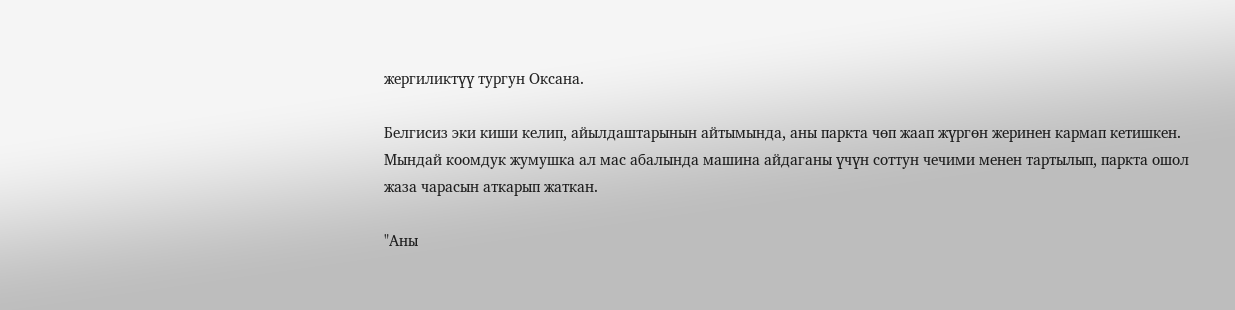жергиликтүү тургун Оксана.

Белгисиз эки киши келип, айылдаштарынын айтымында, аны паркта чөп жаап жүргөн жеринен кармап кетишкен. Мындай коомдук жумушка ал мас абалында машина айдаганы үчүн соттун чечими менен тартылып, паркта ошол жаза чарасын аткарып жаткан.

"Аны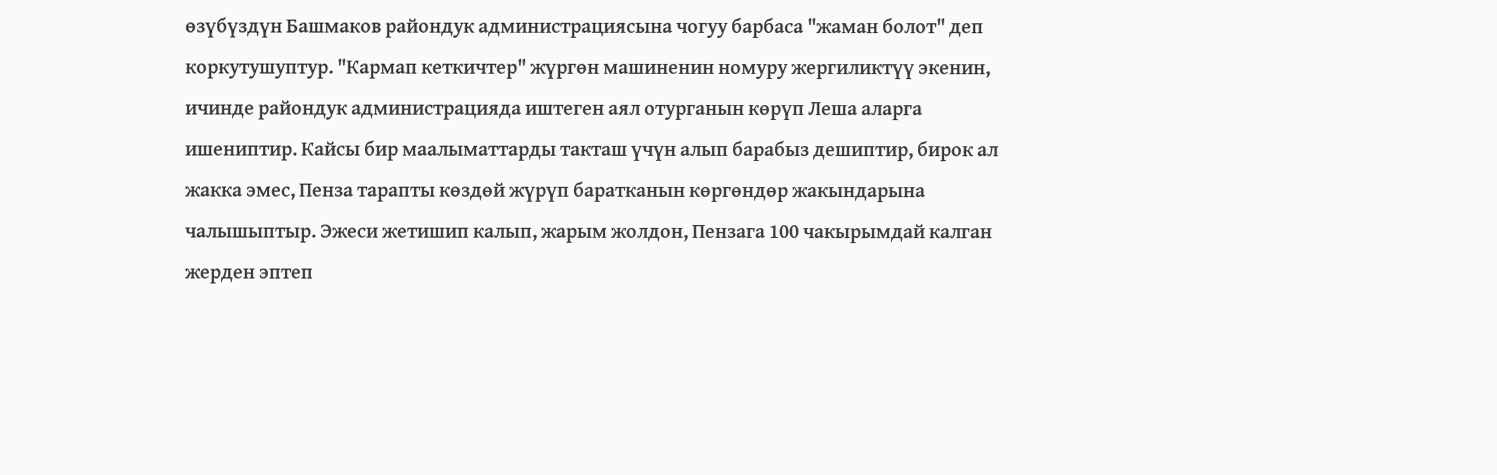өзүбүздүн Башмаков райондук администрациясына чогуу барбаса "жаман болот" деп коркутушуптур. "Кармап кеткичтер" жүргөн машиненин номуру жергиликтүү экенин, ичинде райондук администрацияда иштеген аял отурганын көрүп Леша аларга ишениптир. Кайсы бир маалыматтарды такташ үчүн алып барабыз дешиптир, бирок ал жакка эмес, Пенза тарапты көздөй жүрүп баратканын көргөндөр жакындарына чалышыптыр. Эжеси жетишип калып, жарым жолдон, Пензага 100 чакырымдай калган жерден эптеп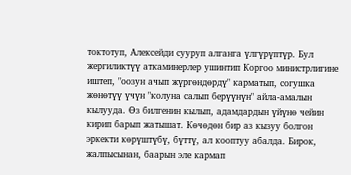токтотуп, Алексейди сууруп алганга үлгүрүптүр. Бул жергиликтүү аткаминерлер ушинтип Коргоо министрлигине иштеп, "оозун ачып жүргөндөрдү" карматып, согушка жөнөтүү үчүн "колуна салып берүүнүн" айла-амалын кылууда. Өз билгенин кылып, адамдардын үйүнө чейин кирип барып жатышат. Көчөдөн бир аз кызуу болгон эркекти көрүштүбү, бүттү, ал кооптуу абалда. Бирок, жалпысынан, баарын эле кармап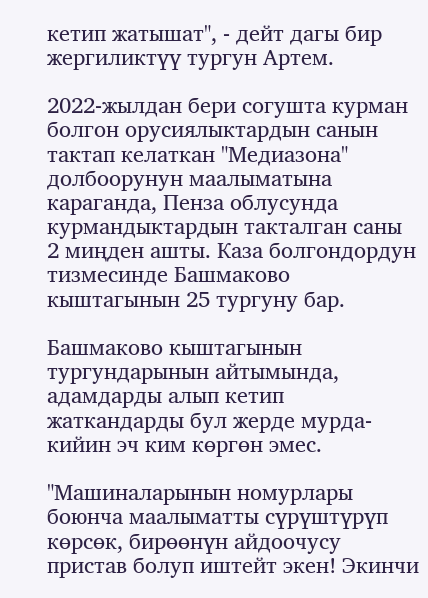кетип жатышат", - дейт дагы бир жергиликтүү тургун Артем.

2022-жылдан бери согушта курман болгон орусиялыктардын санын тактап келаткан "Медиазона" долбоорунун маалыматына караганда, Пенза облусунда курмандыктардын такталган саны 2 миңден ашты. Каза болгондордун тизмесинде Башмаково кыштагынын 25 тургуну бар.

Башмаково кыштагынын тургундарынын айтымында, адамдарды алып кетип жаткандарды бул жерде мурда-кийин эч ким көргөн эмес.

"Машиналарынын номурлары боюнча маалыматты сүрүштүрүп көрсөк, бирөөнүн айдоочусу пристав болуп иштейт экен! Экинчи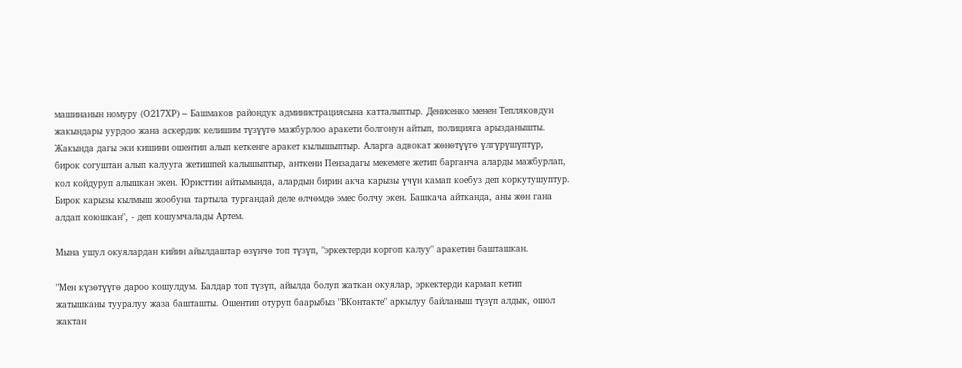машинанын номуру (О217ХР) – Башмаков райондук администрациясына катталыптыр. Денисенко менен Тепляковдун жакындары уурдоо жана аскердик келишим түзүүгө мажбурлоо аракети болгонун айтып, полицияга арызданышты. Жакында дагы эки кишини ошентип алып кеткенге аракет кылышыптыр. Аларга адвокат жөнөтүүгө үлгүрүшүптүр, бирок согуштан алып калууга жетишпей калышыптыр, анткени Пензадагы мекемеге жетип барганча аларды мажбурлап, кол койдуруп алышкан экен. Юристтин айтымында, алардын бирин акча карызы үчүн камап коебуз деп коркутушуптур. Бирок карызы кылмыш жообуна тартыла тургандай деле өлчөмдө эмес болчу экен. Башкача айтканда, аны жөн гана алдап коюшкан", - деп кошумчалады Артем.

Мына ушул окуялардан кийин айылдаштар өзүнчө топ түзүп, "эркектерди коргоп калуу" аракетин башташкан.

"Мен күзөтүүгө дароо кошулдум. Балдар топ түзүп, айылда болуп жаткан окуялар, эркектерди кармап кетип жатышканы тууралуу жаза башташты. Ошентип отуруп баарыбыз "ВКонтакте" аркылуу байланыш түзүп алдык, ошол жактан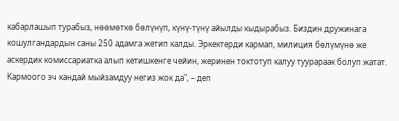кабарлашып турабыз, нөөмөткө бөлүнүп, күнү-түнү айылды кыдырабыз. Биздин дружинага кошулгандардын саны 250 адамга жетип калды. Эркектерди кармап, милиция бөлүмүнө же аскердик комиссариатка алып кетишкенге чейин, жеринен токтотуп калуу туурараак болуп жатат. Кармоого эч кандай мыйзамдуу негиз жок да", – деп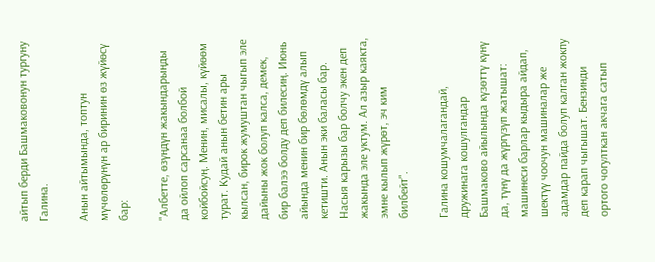айтып берди Башмаковонун тургуну Галина.

Анын айтымында, топтун мүчөлөрүнүн ар биринин өз жүйөсү бар:

"Албетте, өзүңдүн жакындарыңды да ойлоп сарсанаа болбой койбойсуң. Менин, мисалы, күйөөм турат. Кудай анын бетин ары кылсан, бирок жумуштан чыгып эле дайыны жок болуп калса, демек, бир балээ болду деп билесиң. Июнь айында менин бир бөлөмдү алып кетишти. Анын эки баласы бар. Насыя карызы бар болчу экен деп жакында эле уктум. Ал азыр каякта, эмне кылып жүрөт, эч ким билбейт".

Галина кошумчалагандай, дружинага кошулгандар Башмаково айылында күзөттү күнү да, түнү да жүргүзүп жатышат: машинеси барлар кыдыра айдап, шектүү чоочун машиналар же адамдар пайда болуп калган жокпу деп карап чыгышат. Бензинди ортого чогулткан акчага сатып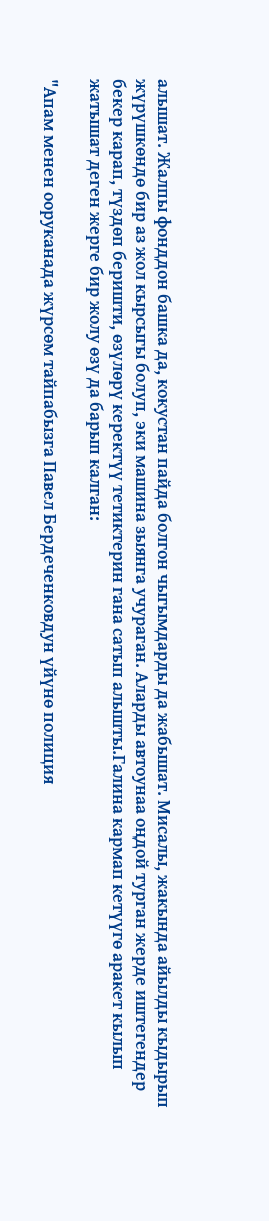алышат. Жалпы фонддон башка да, кокустан пайда болгон чыгымдарды да жабышат. Мисалы, жакында айылды кыдырып жүрүшкөндө бир аз жол кырсыгы болуп, эки машина зыянга учураган. Аларды автоунаа оңдой турган жерде иштегендер бекер карап, түздөп беришти, өзүлөрү керектүү тетиктерин гана сатып алышты.Галина кармап кетүүгө аракет кылып жатышат деген жерге бир жолу өзү да барып калган:

"Апам менен ооруканада жүрсөм тайпабызга Павел Бердеченковдун үйүнө полиция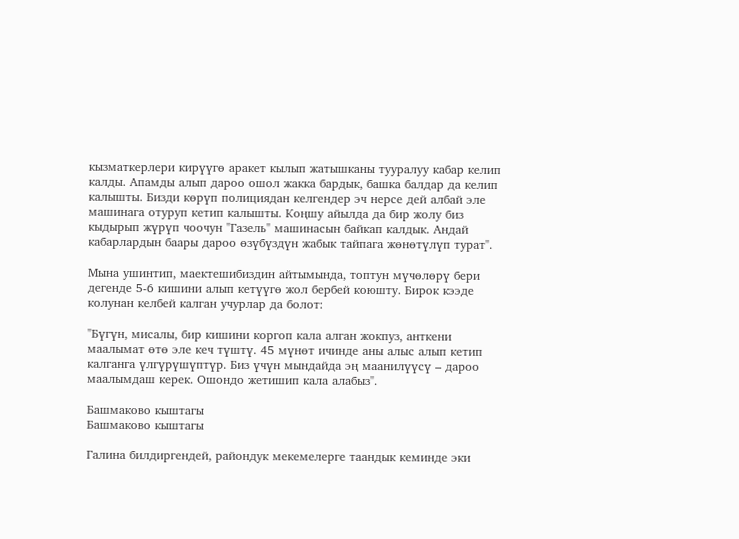кызматкерлери кирүүгө аракет кылып жатышканы тууралуу кабар келип калды. Апамды алып дароо ошол жакка бардык, башка балдар да келип калышты. Бизди көрүп полициядан келгендер эч нерсе дей албай эле машинага отуруп кетип калышты. Коңшу айылда да бир жолу биз кыдырып жүрүп чоочун "Газель" машинасын байкап калдык. Андай кабарлардын баары дароо өзүбүздүн жабык тайпага жөнөтүлүп турат".

Мына ушинтип, маектешибиздин айтымында, топтун мүчөлөрү бери дегенде 5-6 кишини алып кетүүгө жол бербей коюшту. Бирок кээде колунан келбей калган учурлар да болот:

"Бүгүн, мисалы, бир кишини коргоп кала алган жокпуз, анткени маалымат өтө эле кеч түштү. 45 мүнөт ичинде аны алыс алып кетип калганга үлгүрүшүптүр. Биз үчүн мындайда эң маанилүүсү – дароо маалымдаш керек. Ошондо жетишип кала алабыз".

Башмаково кыштагы
Башмаково кыштагы

Галина билдиргендей, райондук мекемелерге таандык кеминде эки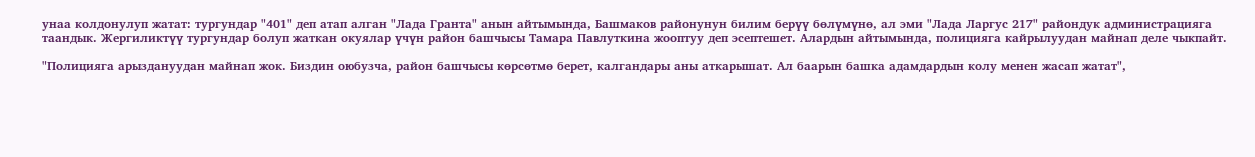унаа колдонулуп жатат: тургундар "401" деп атап алган "Лада Гранта" анын айтымында, Башмаков районунун билим берүү бөлүмүнө, ал эми "Лада Ларгус 217" райондук администрацияга таандык. Жергиликтүү тургундар болуп жаткан окуялар үчүн район башчысы Тамара Павлуткина жооптуу деп эсептешет. Алардын айтымында, полицияга кайрылуудан майнап деле чыкпайт.

"Полицияга арыздануудан майнап жок. Биздин оюбузча, район башчысы көрсөтмө берет, калгандары аны аткарышат. Ал баарын башка адамдардын колу менен жасап жатат",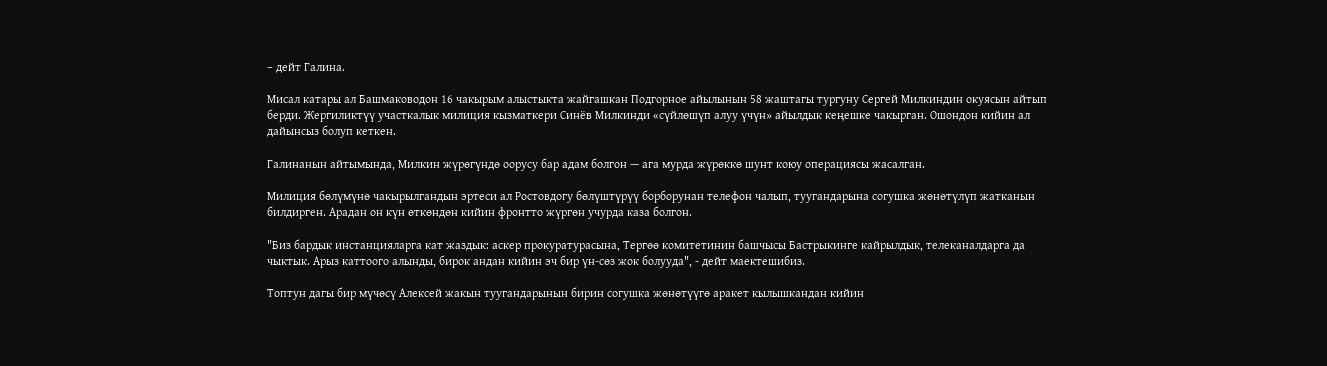– дейт Галина.

Мисал катары ал Башмаководон 16 чакырым алыстыкта жайгашкан Подгорное айылынын 58 жаштагы тургуну Сергей Милкиндин окуясын айтып берди. Жергиликтүү участкалык милиция кызматкери Синёв Милкинди «сүйлөшүп алуу үчүн» айылдык кеңешке чакырган. Ошондон кийин ал дайынсыз болуп кеткен.

Галинанын айтымында, Милкин жүрөгүндө оорусу бар адам болгон — ага мурда жүрөккө шунт коюу операциясы жасалган.

Милиция бөлүмүнө чакырылгандын эртеси ал Ростовдогу бөлүштүрүү борборунан телефон чалып, туугандарына согушка жөнөтүлүп жатканын билдирген. Арадан он күн өткөндөн кийин фронтто жүргөн учурда каза болгон.

"Биз бардык инстанцияларга кат жаздык: аскер прокуратурасына, Тергөө комитетинин башчысы Бастрыкинге кайрылдык, телеканалдарга да чыктык. Арыз каттоого алынды, бирок андан кийин эч бир үн-сөз жок болууда", - дейт маектешибиз.

Топтун дагы бир мүчөсү Алексей жакын туугандарынын бирин согушка жөнөтүүгө аракет кылышкандан кийин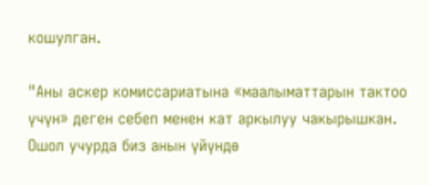кошулган.

"Аны аскер комиссариатына «маалыматтарын тактоо үчүн» деген себеп менен кат аркылуу чакырышкан. Ошол учурда биз анын үйүндө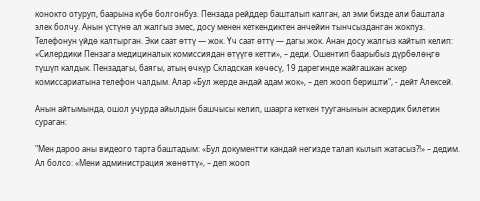конокто отуруп, баарына күбө болгонбуз. Пензада рейддер башталып калган, ал эми бизде али баштала элек болчу. Анын үстүнө ал жалгыз эмес, досу менен кеткендиктен анчейин тынчсызданган жокпуз. Телефонун үйдө калтырган. Эки саат өттү — жок. Үч саат өттү — дагы жок. Анан досу жалгыз кайтып келип: «Силердики Пензага медициналык комиссиядан өтүүгө кетти», – деди. Ошентип баарыбыз дүрбөлөңгө түшүп калдык. Пензадагы, баягы, атың өчкүр Складская көчөсү, 19 дарегинде жайгашкан аскер комиссариатына телефон чалдым. Алар «Бул жерде андай адам жок», – деп жооп беришти", - дейт Алексей.

Анын айтымында, ошол учурда айылдын башчысы келип, шаарга кеткен тууганынын аскердик билетин сураган:

"Мен дароо аны видеого тарта баштадым: «Бул документти кандай негизде талап кылып жатасыз?!» – дедим. Ал болсо: «Мени администрация жөнөттү», – деп жооп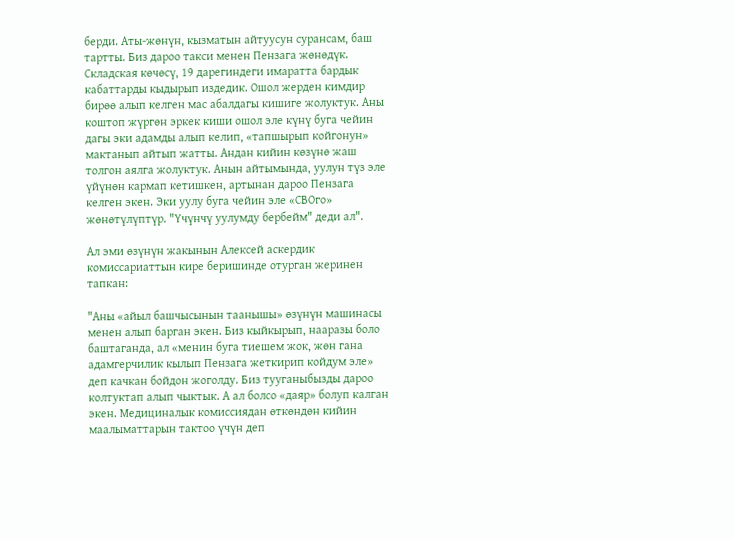берди. Аты-жөнүн, кызматын айтуусун сурансам, баш тартты. Биз дароо такси менен Пензага жөнөдүк. Складская көчөсү, 19 дарегиндеги имаратта бардык кабаттарды кыдырып издедик. Ошол жерден кимдир бирөө алып келген мас абалдагы кишиге жолуктук. Аны коштоп жүргөн эркек киши ошол эле күнү буга чейин дагы эки адамды алып келип, «тапшырып койгонун» мактанып айтып жатты. Андан кийин көзүнө жаш толгон аялга жолуктук. Анын айтымында, уулун түз эле үйүнөн кармап кетишкен, артынан дароо Пензага келген экен. Эки уулу буга чейин эле «СВОго» жөнөтүлүптүр. "Үчүнчү уулумду бербейм" деди ал".

Ал эми өзүнүн жакынын Алексей аскердик комиссариаттын кире беришинде отурган жеринен тапкан:

"Аны «айыл башчысынын таанышы» өзүнүн машинасы менен алып барган экен. Биз кыйкырып, нааразы боло баштаганда, ал «менин буга тиешем жок, жөн гана адамгерчилик кылып Пензага жеткирип койдум эле» деп качкан бойдон жоголду. Биз тууганыбызды дароо колтуктап алып чыктык. А ал болсо «даяр» болуп калган экен. Медициналык комиссиядан өткөндөн кийин маалыматтарын тактоо үчүн деп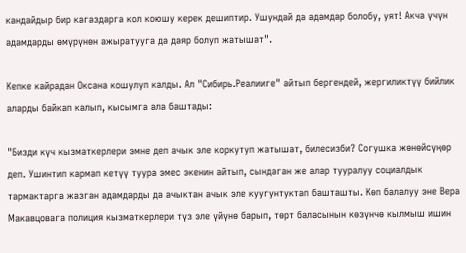кандайдыр бир кагаздарга кол коюшу керек дешиптир. Ушундай да адамдар болобу, уят! Акча үчүн адамдарды өмүрүнөн ажыратууга да даяр болуп жатышат".

Кепке кайрадан Оксана кошулуп калды. Ал "Сибирь.Реалииге" айтып бергендей, жергиликтүү бийлик аларды байкап калып, кысымга ала баштады:

"Бизди күч кызматкерлери эмне деп ачык эле коркутуп жатышат, билесизби? Согушка жөнөйсүңөр деп. Ушинтип кармап кетүү туура эмес экенин айтып, сындаган же алар тууралуу социалдык тармактарга жазган адамдарды да ачыктан ачык эле куугунтуктап башташты. Көп балалуу эне Вера Макавцовага полиция кызматкерлери түз эле үйүнө барып, төрт баласынын көзүнчө кылмыш ишин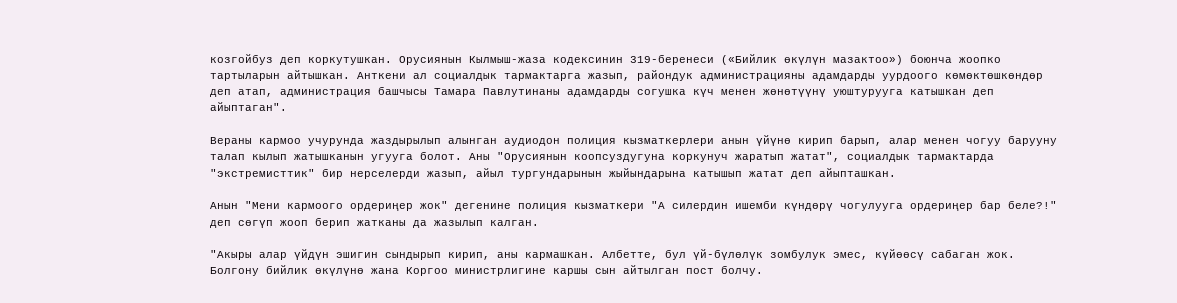козгойбуз деп коркутушкан. Орусиянын Кылмыш-жаза кодексинин 319-беренеси («Бийлик өкүлүн мазактоо») боюнча жоопко тартыларын айтышкан. Анткени ал социалдык тармактарга жазып, райондук администрацияны адамдарды уурдоого көмөктөшкөндөр деп атап, администрация башчысы Тамара Павлутинаны адамдарды согушка күч менен жөнөтүүнү уюштурууга катышкан деп айыптаган".

Вераны кармоо учурунда жаздырылып алынган аудиодон полиция кызматкерлери анын үйүнө кирип барып, алар менен чогуу барууну талап кылып жатышканын угууга болот. Аны "Орусиянын коопсуздугуна коркунуч жаратып жатат", социалдык тармактарда "экстремисттик" бир нерселерди жазып, айыл тургундарынын жыйындарына катышып жатат деп айыпташкан.

Анын "Мени кармоого ордериңер жок" дегенине полиция кызматкери "А силердин ишемби күндөрү чогулууга ордериңер бар беле?!" деп сөгүп жооп берип жатканы да жазылып калган.

"Акыры алар үйдүн эшигин сындырып кирип, аны кармашкан. Албетте, бул үй-бүлөлүк зомбулук эмес, күйөөсү сабаган жок. Болгону бийлик өкүлүнө жана Коргоо министрлигине каршы сын айтылган пост болчу.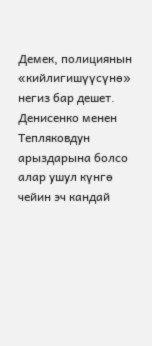Демек, полициянын «кийлигишүүсүнө» негиз бар дешет. Денисенко менен Тепляковдун арыздарына болсо алар ушул күнгө чейин эч кандай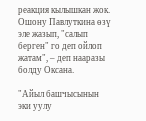реакция кылышкан жок. Ошону Павлуткина өзү эле жазып, "салып берген" го деп ойлоп жатам", – деп нааразы болду Оксана.

"Айыл башчысынын эки уулу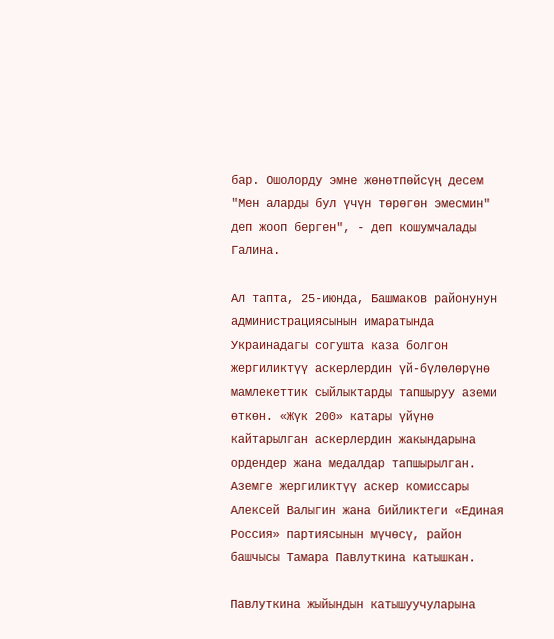бар. Ошолорду эмне жөнөтпөйсүң десем "Мен аларды бул үчүн төрөгөн эмесмин" деп жооп берген", - деп кошумчалады Галина.

Ал тапта, 25-июнда, Башмаков районунун администрациясынын имаратында Украинадагы согушта каза болгон жергиликтүү аскерлердин үй-бүлөлөрүнө мамлекеттик сыйлыктарды тапшыруу аземи өткөн. «Жүк 200» катары үйүнө кайтарылган аскерлердин жакындарына ордендер жана медалдар тапшырылган. Аземге жергиликтүү аскер комиссары Алексей Валыгин жана бийликтеги «Единая Россия» партиясынын мүчөсү, район башчысы Тамара Павлуткина катышкан.

Павлуткина жыйындын катышуучуларына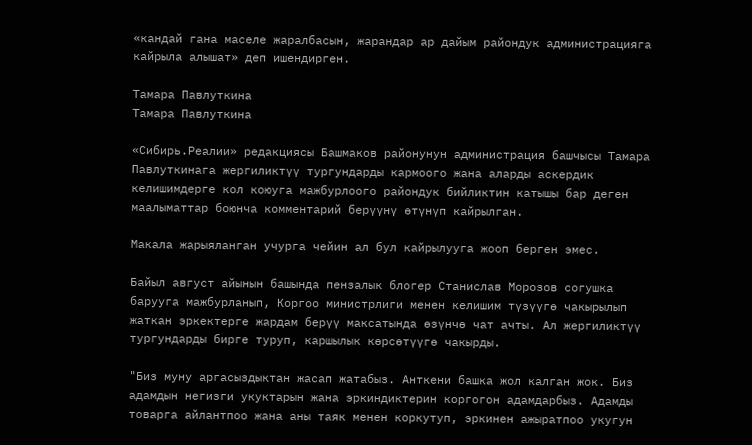«кандай гана маселе жаралбасын, жарандар ар дайым райондук администрацияга кайрыла алышат» деп ишендирген.

Тамара Павлуткина
Тамара Павлуткина

«Сибирь.Реалии» редакциясы Башмаков районунун администрация башчысы Тамара Павлуткинага жергиликтүү тургундарды кармоого жана аларды аскердик келишимдерге кол коюуга мажбурлоого райондук бийликтин катышы бар деген маалыматтар боюнча комментарий берүүнү өтүнүп кайрылган.

Макала жарыяланган учурга чейин ал бул кайрылууга жооп берген эмес.

Байыл август айынын башында пензалык блогер Станислав Морозов согушка барууга мажбурланып, Коргоо министрлиги менен келишим түзүүгө чакырылып жаткан эркектерге жардам берүү максатында өзүнчө чат ачты. Ал жергиликтүү тургундарды бирге туруп, каршылык көрсөтүүгө чакырды.

"Биз муну аргасыздыктан жасап жатабыз. Анткени башка жол калган жок. Биз адамдын негизги укуктарын жана эркиндиктерин коргогон адамдарбыз. Адамды товарга айлантпоо жана аны таяк менен коркутуп, эркинен ажыратпоо укугун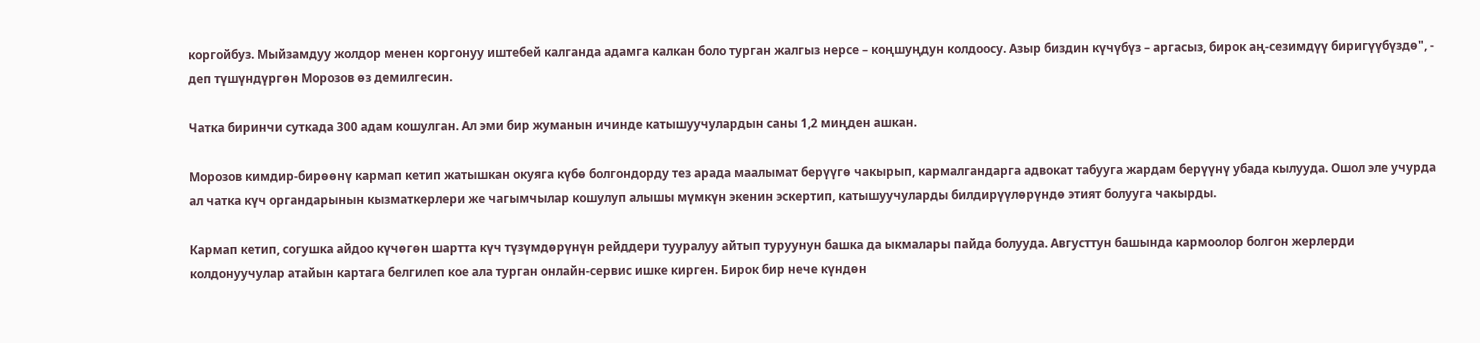коргойбуз. Мыйзамдуу жолдор менен коргонуу иштебей калганда адамга калкан боло турган жалгыз нерсе – коңшуңдун колдоосу. Азыр биздин күчүбүз – аргасыз, бирок аң-сезимдүү биригүүбүздө", - деп түшүндүргөн Морозов өз демилгесин.

Чатка биринчи суткада 300 адам кошулган. Ал эми бир жуманын ичинде катышуучулардын саны 1,2 миңден ашкан.

Морозов кимдир-бирөөнү кармап кетип жатышкан окуяга күбө болгондорду тез арада маалымат берүүгө чакырып, кармалгандарга адвокат табууга жардам берүүнү убада кылууда. Ошол эле учурда ал чатка күч органдарынын кызматкерлери же чагымчылар кошулуп алышы мүмкүн экенин эскертип, катышуучуларды билдирүүлөрүндө этият болууга чакырды.

Кармап кетип, согушка айдоо күчөгөн шартта күч түзүмдөрүнүн рейддери тууралуу айтып туруунун башка да ыкмалары пайда болууда. Августтун башында кармоолор болгон жерлерди колдонуучулар атайын картага белгилеп кое ала турган онлайн-сервис ишке кирген. Бирок бир нече күндөн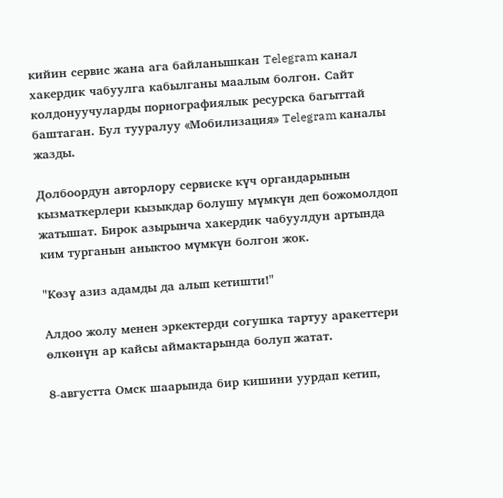кийин сервис жана ага байланышкан Telegram канал хакердик чабуулга кабылганы маалым болгон. Сайт колдонуучуларды порнографиялык ресурска багыттай баштаган. Бул тууралуу «Мобилизация» Telegram каналы жазды.

Долбоордун авторлору сервиске күч органдарынын кызматкерлери кызыкдар болушу мүмкүн деп божомолдоп жатышат. Бирок азырынча хакердик чабуулдун артында ким турганын аныктоо мүмкүн болгон жок.

"Көзү азиз адамды да алып кетишти!"

Алдоо жолу менен эркектерди согушка тартуу аракеттери өлкөнүн ар кайсы аймактарында болуп жатат.

8-августта Омск шаарында бир кишини уурдап кетип,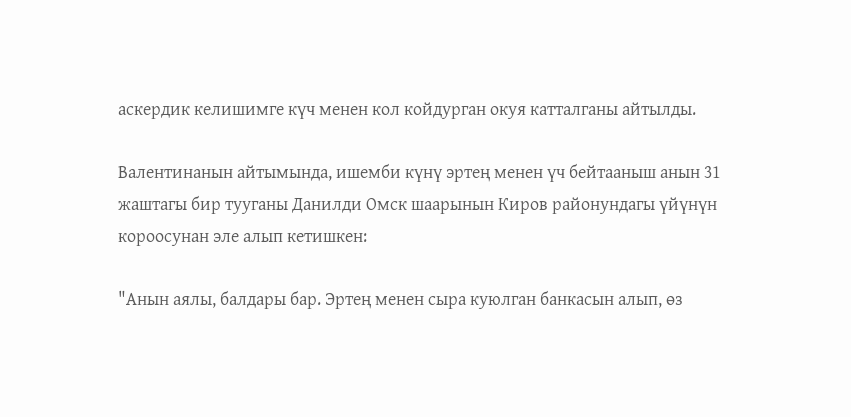аскердик келишимге күч менен кол койдурган окуя катталганы айтылды.

Валентинанын айтымында, ишемби күнү эртең менен үч бейтааныш анын 31 жаштагы бир тууганы Данилди Омск шаарынын Киров районундагы үйүнүн короосунан эле алып кетишкен:

"Анын аялы, балдары бар. Эртең менен сыра куюлган банкасын алып, өз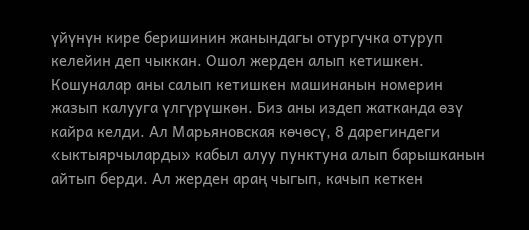үйүнүн кире беришинин жанындагы отургучка отуруп келейин деп чыккан. Ошол жерден алып кетишкен. Кошуналар аны салып кетишкен машинанын номерин жазып калууга үлгүрүшкөн. Биз аны издеп жатканда өзү кайра келди. Ал Марьяновская көчөсү, 8 дарегиндеги «ыктыярчыларды» кабыл алуу пунктуна алып барышканын айтып берди. Ал жерден араң чыгып, качып кеткен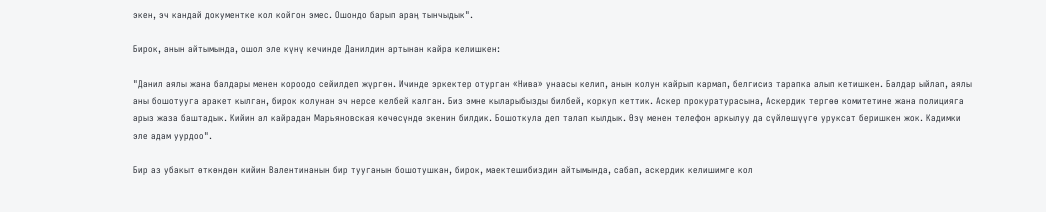экен, эч кандай документке кол койгон эмес. Ошондо барып араң тынчыдык".

Бирок, анын айтымында, ошол эле күнү кечинде Данилдин артынан кайра келишкен:

"Данил аялы жана балдары менен короодо сейилдеп жүргөн. Ичинде эркектер отурган «Нива» унаасы келип, анын колун кайрып кармап, белгисиз тарапка алып кетишкен. Балдар ыйлап, аялы аны бошотууга аракет кылган, бирок колунан эч нерсе келбей калган. Биз эмне кыларыбызды билбей, коркуп кеттик. Аскер прокуратурасына, Аскердик тергөө комитетине жана полицияга арыз жаза баштадык. Кийин ал кайрадан Марьяновская көчөсүндө экенин билдик. Бошоткула деп талап кылдык. Өзү менен телефон аркылуу да сүйлөшүүгө уруксат беришкен жок. Кадимки эле адам уурдоо".

Бир аз убакыт өткөндөн кийин Валентинанын бир тууганын бошотушкан, бирок, маектешибиздин айтымында, сабап, аскердик келишимге кол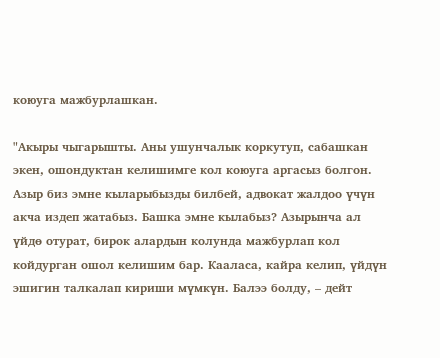коюуга мажбурлашкан.

"Акыры чыгарышты. Аны ушунчалык коркутуп, сабашкан экен, ошондуктан келишимге кол коюуга аргасыз болгон. Азыр биз эмне кыларыбызды билбей, адвокат жалдоо үчүн акча издеп жатабыз. Башка эмне кылабыз? Азырынча ал үйдө отурат, бирок алардын колунда мажбурлап кол койдурган ошол келишим бар. Кааласа, кайра келип, үйдүн эшигин талкалап кириши мүмкүн. Балээ болду, – дейт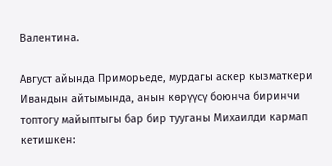Валентина.

Август айында Приморьеде, мурдагы аскер кызматкери Ивандын айтымында, анын көрүүсү боюнча биринчи топтогу майыптыгы бар бир тууганы Михаилди кармап кетишкен: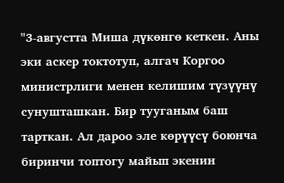"3-августта Миша дүкөнгө кеткен. Аны эки аскер токтотуп, алгач Коргоо министрлиги менен келишим түзүүнү сунушташкан. Бир тууганым баш тарткан. Ал дароо эле көрүүсү боюнча биринчи топтогу майып экенин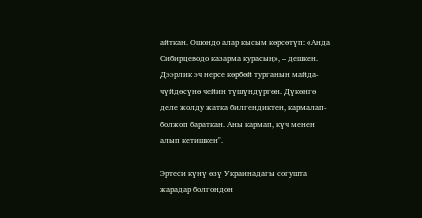айткан. Ошондо алар кысым көрсөтүп: «Анда Сибирцеводо казарма курасың», – дешкен. Дээрлик эч нерсе көрбөй турганын майда-чүйдөсүнө чейин түшүндүргөн. Дүкөнгө деле жолду жатка билгендиктен, кармалап-болжоп бараткан. Аны кармап, күч менен алып кетишкен".

Эртеси күнү өзү Украинадагы согушта жарадар болгондон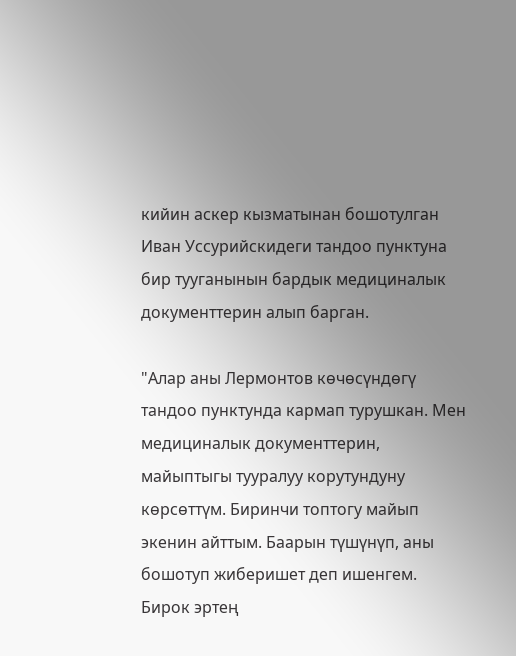кийин аскер кызматынан бошотулган Иван Уссурийскидеги тандоо пунктуна бир тууганынын бардык медициналык документтерин алып барган.

"Алар аны Лермонтов көчөсүндөгү тандоо пунктунда кармап турушкан. Мен медициналык документтерин, майыптыгы тууралуу корутундуну көрсөттүм. Биринчи топтогу майып экенин айттым. Баарын түшүнүп, аны бошотуп жиберишет деп ишенгем. Бирок эртең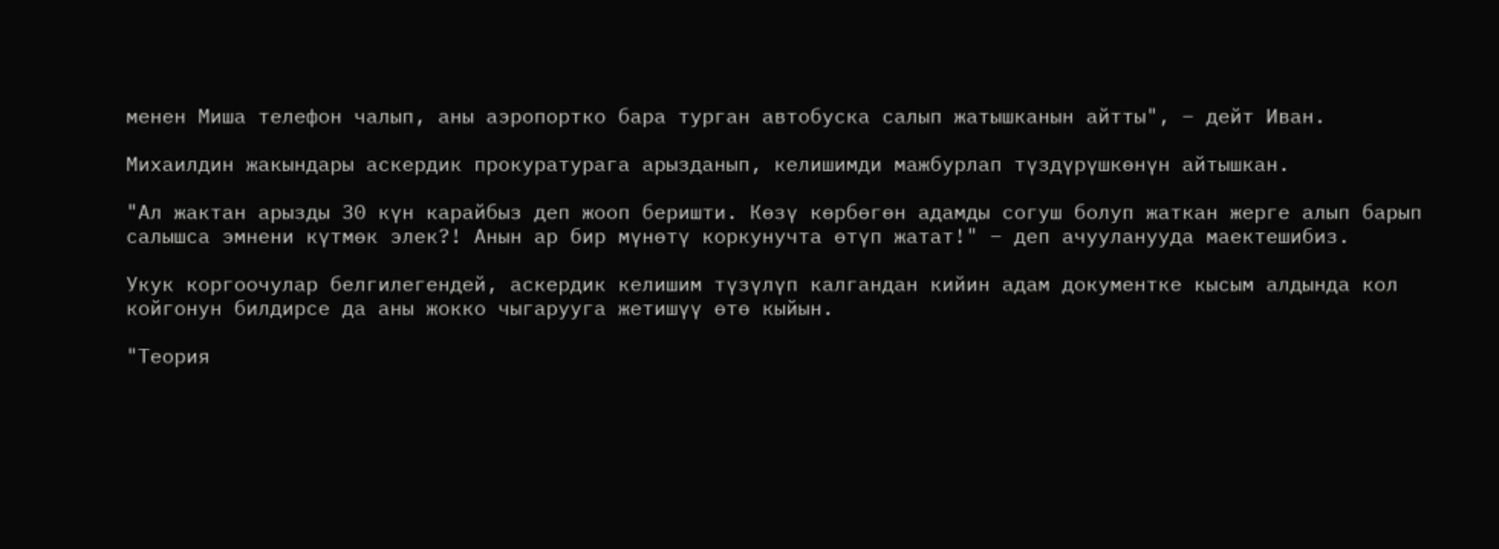менен Миша телефон чалып, аны аэропортко бара турган автобуска салып жатышканын айтты", – дейт Иван.

Михаилдин жакындары аскердик прокуратурага арызданып, келишимди мажбурлап түздүрүшкөнүн айтышкан.

"Ал жактан арызды 30 күн карайбыз деп жооп беришти. Көзү көрбөгөн адамды согуш болуп жаткан жерге алып барып салышса эмнени күтмөк элек?! Анын ар бир мүнөтү коркунучта өтүп жатат!" – деп ачууланууда маектешибиз.

Укук коргоочулар белгилегендей, аскердик келишим түзүлүп калгандан кийин адам документке кысым алдында кол койгонун билдирсе да аны жокко чыгарууга жетишүү өтө кыйын.

"Теория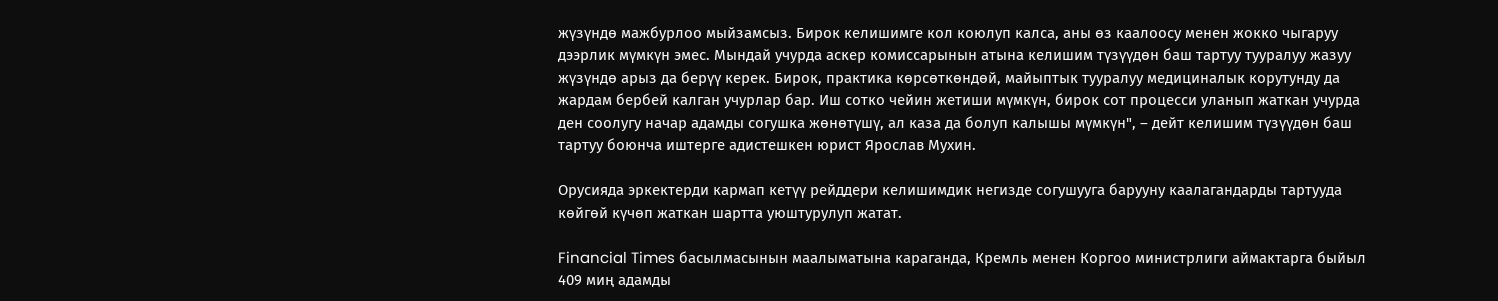жүзүндө мажбурлоо мыйзамсыз. Бирок келишимге кол коюлуп калса, аны өз каалоосу менен жокко чыгаруу дээрлик мүмкүн эмес. Мындай учурда аскер комиссарынын атына келишим түзүүдөн баш тартуу тууралуу жазуу жүзүндө арыз да берүү керек. Бирок, практика көрсөткөндөй, майыптык тууралуу медициналык корутунду да жардам бербей калган учурлар бар. Иш сотко чейин жетиши мүмкүн, бирок сот процесси уланып жаткан учурда ден соолугу начар адамды согушка жөнөтүшү, ал каза да болуп калышы мүмкүн", – дейт келишим түзүүдөн баш тартуу боюнча иштерге адистешкен юрист Ярослав Мухин.

Орусияда эркектерди кармап кетүү рейддери келишимдик негизде согушууга барууну каалагандарды тартууда көйгөй күчөп жаткан шартта уюштурулуп жатат.

Financial Times басылмасынын маалыматына караганда, Кремль менен Коргоо министрлиги аймактарга быйыл 409 миң адамды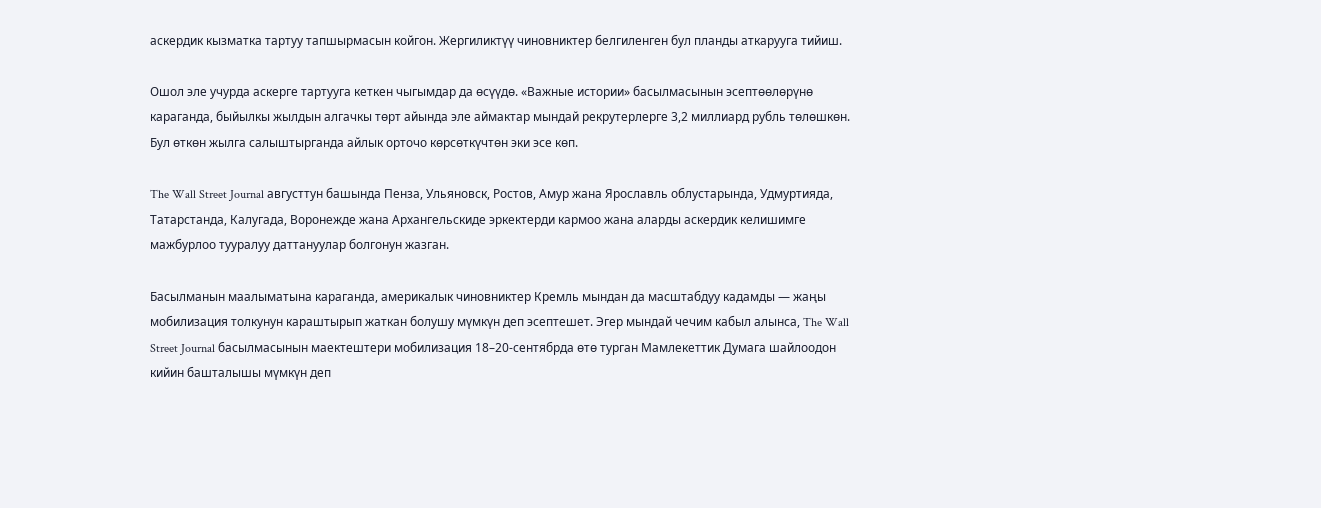аскердик кызматка тартуу тапшырмасын койгон. Жергиликтүү чиновниктер белгиленген бул планды аткарууга тийиш.

Ошол эле учурда аскерге тартууга кеткен чыгымдар да өсүүдө. «Важные истории» басылмасынын эсептөөлөрүнө караганда, быйылкы жылдын алгачкы төрт айында эле аймактар мындай рекрутерлерге 3,2 миллиард рубль төлөшкөн. Бул өткөн жылга салыштырганда айлык орточо көрсөткүчтөн эки эсе көп.

The Wall Street Journal августтун башында Пенза, Ульяновск, Ростов, Амур жана Ярославль облустарында, Удмуртияда, Татарстанда, Калугада, Воронежде жана Архангельскиде эркектерди кармоо жана аларды аскердик келишимге мажбурлоо тууралуу даттануулар болгонун жазган.

Басылманын маалыматына караганда, америкалык чиновниктер Кремль мындан да масштабдуу кадамды — жаңы мобилизация толкунун караштырып жаткан болушу мүмкүн деп эсептешет. Эгер мындай чечим кабыл алынса, The Wall Street Journal басылмасынын маектештери мобилизация 18–20-сентябрда өтө турган Мамлекеттик Думага шайлоодон кийин башталышы мүмкүн деп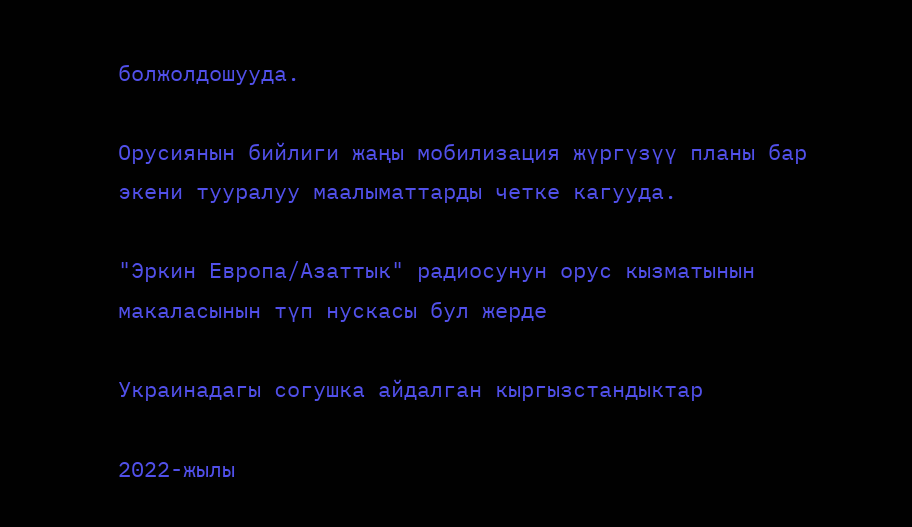болжолдошууда.

Орусиянын бийлиги жаңы мобилизация жүргүзүү планы бар экени тууралуу маалыматтарды четке кагууда.

"Эркин Европа/Азаттык" радиосунун орус кызматынын макаласынын түп нускасы бул жерде

Украинадагы согушка айдалган кыргызстандыктар

2022-жылы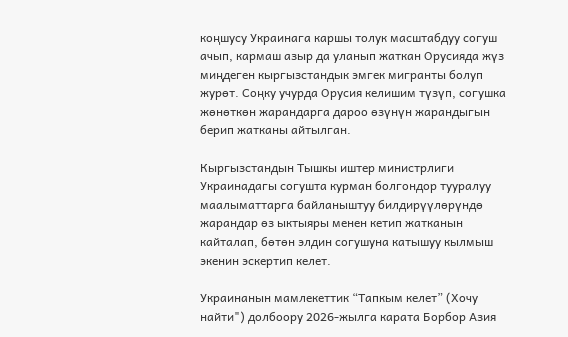коңшусу Украинага каршы толук масштабдуу согуш ачып, кармаш азыр да уланып жаткан Орусияда жүз миңдеген кыргызстандык эмгек мигранты болуп журөт. Соңку учурда Орусия келишим түзүп, согушка жөнөткөн жарандарга дароо өзүнүн жарандыгын берип жатканы айтылган.

Кыргызстандын Тышкы иштер министрлиги Украинадагы согушта курман болгондор тууралуу маалыматтарга байланыштуу билдирүүлөрүндө жарандар өз ыктыяры менен кетип жатканын кайталап, бөтөн элдин согушуна катышуу кылмыш экенин эскертип келет.

Украинанын мамлекеттик “Тапкым келет” (Хочу найти") долбоору 2026-жылга карата Борбор Азия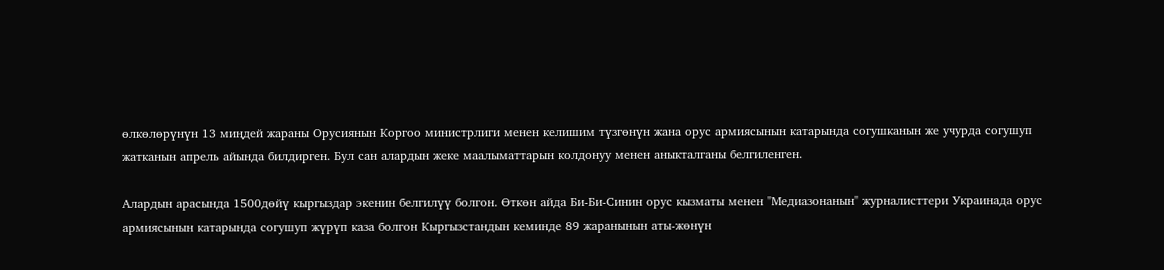өлкөлөрүнүн 13 миңдей жараны Орусиянын Коргоо министрлиги менен келишим түзгөнүн жана орус армиясынын катарында согушканын же учурда согушуп жатканын апрель айында билдирген. Бул сан алардын жеке маалыматтарын колдонуу менен аныкталганы белгиленген.

Алардын арасында 1500дөйү кыргыздар экенин белгилүү болгон. Өткөн айда Би-Би-Синин орус кызматы менен "Медиазонанын" журналисттери Украинада орус армиясынын катарында согушуп жүрүп каза болгон Кыргызстандын кеминде 89 жаранынын аты-жөнүн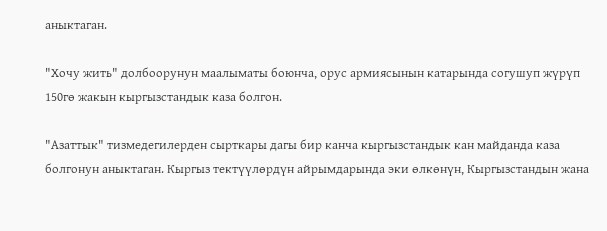аныктаган.

"Хочу жить" долбоорунун маалыматы боюнча, орус армиясынын катарында согушуп жүрүп 150гө жакын кыргызстандык каза болгон.

"Азаттык" тизмедегилерден сырткары дагы бир канча кыргызстандык кан майданда каза болгонун аныктаган. Кыргыз тектүүлөрдүн айрымдарында эки өлкөнүн, Кыргызстандын жана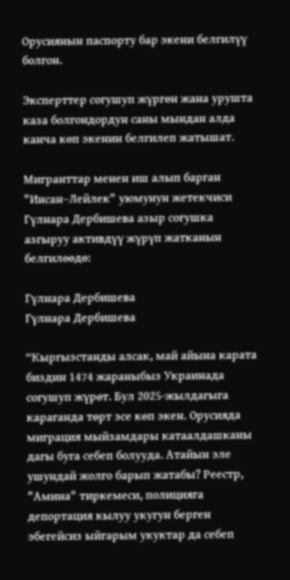Орусиянын паспорту бар экени белгилүү болгон.

Эксперттер согушуп жүргөн жана урушта каза болгондордун саны мындан алда канча көп экенин белгилеп жатышат.

Мигранттар менен иш алып барган "Инсан–Лейлек" уюмунун жетекчиси Гүлнара Дербишева азыр согушка азгыруу активдүү жүрүп жатканын белгилөөдө:

Гүлнара Дербишева
Гүлнара Дербишева

“Кыргызстанды алсак, май айына карата биздин 1474 жараныбыз Украинада согушуп жүрөт. Бул 2025-жылдагыга караганда төрт эсе көп экен. Орусияда миграция мыйзамдары катаалдашканы дагы буга себеп болууда. Атайын эле ушундай жолго барып жатабы? Реестр, "Амина" тиркемеси, полицияга депортация кылуу укугун берген эбегейсиз ыйгарым укуктар да себеп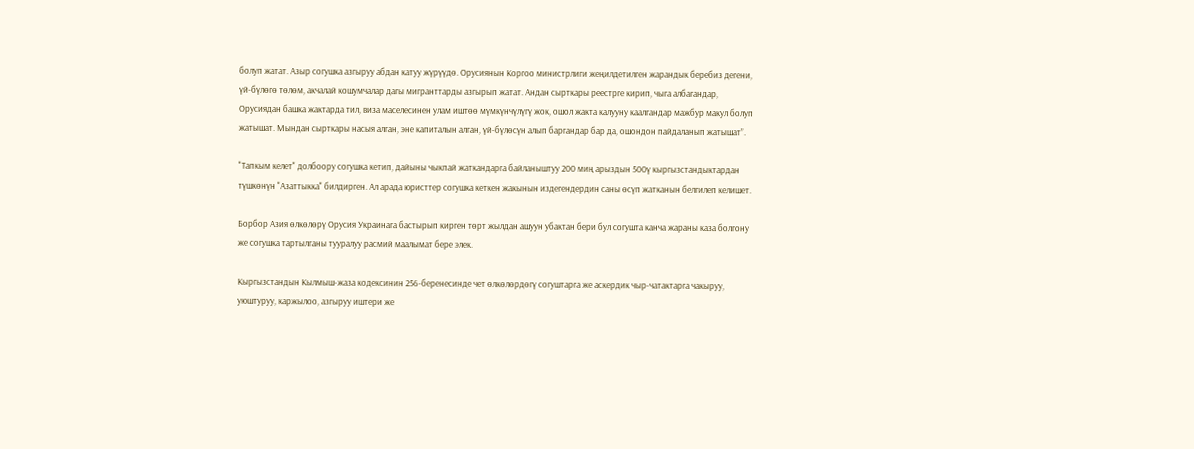болуп жатат. Азыр согушка азгыруу абдан катуу жүрүүдө. Орусиянын Коргоо министрлиги жеңилдетилген жарандык беребиз дегени, үй-бүлөгө төлөм, акчалай кошумчалар дагы мигранттарды азгырып жатат. Андан сырткары реестрге кирип, чыга албагандар, Орусиядан башка жактарда тил, виза маселесинен улам иштөө мүмкүнчүлүгү жок, ошол жакта калууну каалгандар мажбур макул болуп жатышат. Мындан сырткары насыя алган, эне капиталын алган, үй-бүлөсүн алып баргандар бар да, ошондон пайдаланып жатышат”.

"Тапкым келет" долбоору согушка кетип, дайыны чыкпай жаткандарга байланыштуу 200 миң арыздын 500ү кыргызстандыктардан түшкөнүн "Азаттыкка" билдирген. Ал арада юристтер согушка кеткен жакынын издегендердин саны өсүп жатканын белгилеп келишет.

Борбор Азия өлкөлөрү Орусия Украинага бастырып кирген төрт жылдан ашуун убактан бери бул согушта канча жараны каза болгону же согушка тартылганы тууралуу расмий маалымат бере элек.

Кыргызстандын Кылмыш-жаза кодексинин 256-беренесинде чет өлкөлөрдөгү согуштарга же аскердик чыр-чатактарга чакыруу, уюштуруу, каржылоо, азгыруу иштери же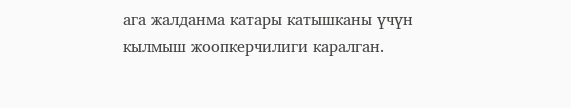ага жалданма катары катышканы үчүн кылмыш жоопкерчилиги каралган.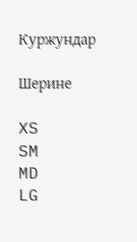Куржундар

Шерине

XS
SM
MD
LG